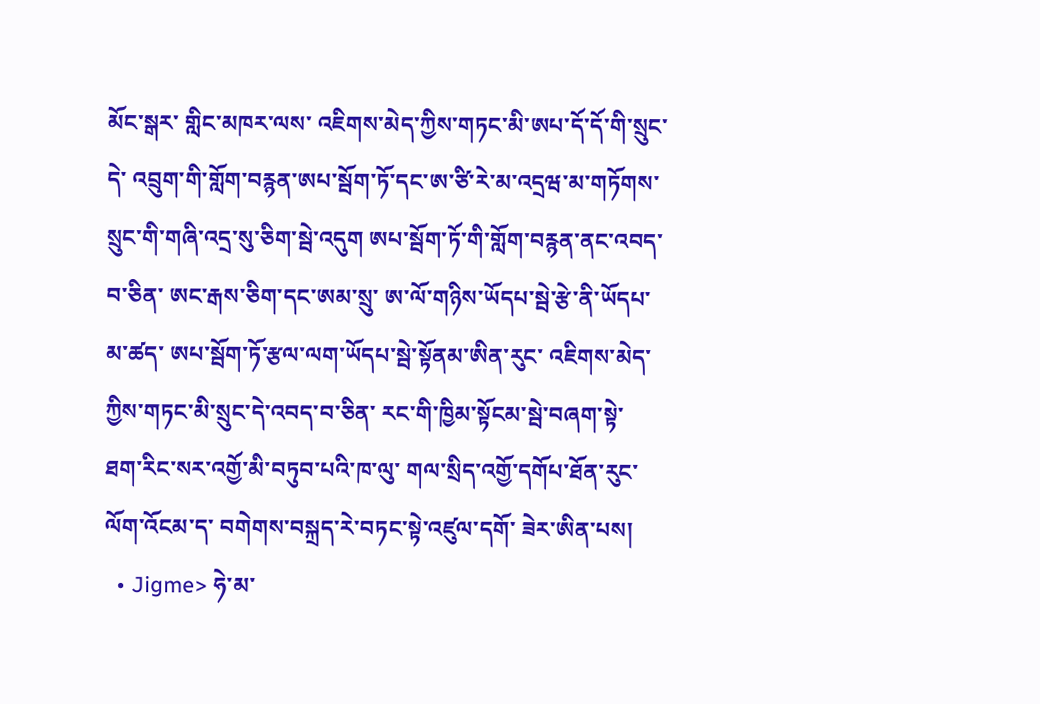མོང་སྒར་ གླིང་མཁར་ལས་ འཇིགས་མེད་ཀྱིས་གཏང་མི་ཨཔ་དོ་དོ་གི་སྲུང་དེ་ འབྲུག་གི་གློག་བརྙན་ཨཔ་སྦོག་ཏོ་དང་ཨ་ཙི་རེ་མ་འདྲཝ་མ་གཏོགས་ སྲུང་གི་གཞི་འདྲ་སུ་ཅིག་སྦེ་འདུག ཨཔ་སྦོག་ཏོ་གི་གློག་བརྙན་ནང་འབད་བ་ཅིན་ ཨང་རྒས་ཅིག་དང་ཨམ་སྲུ་ ཨ་ལོ་གཉིས་ཡོདཔ་སྦེ་རྩེ་ནི་ཡོདཔ་མ་ཚད་ ཨཔ་སྦོག་ཏོ་རྩལ་ལག་ཡོདཔ་སྦེ་སྟོནམ་ཨིན་རུང་ འཇིགས་མེད་ཀྱིས་གཏང་མི་སྲུང་དེ་འབད་བ་ཅིན་ རང་གི་ཁྱིམ་སྟོངམ་སྦེ་བཞག་སྟེ་ ཐག་རིང་སར་འགྱོ་མི་བཏུབ་པའི་ཁ་ལུ་ གལ་སྲིད་འགྱོ་དགོཔ་ཐོན་རུང་ ལོག་འོངམ་ད་ བགེགས་བསྐྲད་རེ་བཏང་སྟེ་འཛུལ་དགོ་ ཟེར་ཨིན་པས།
  • Jigme> ཧེ་མ་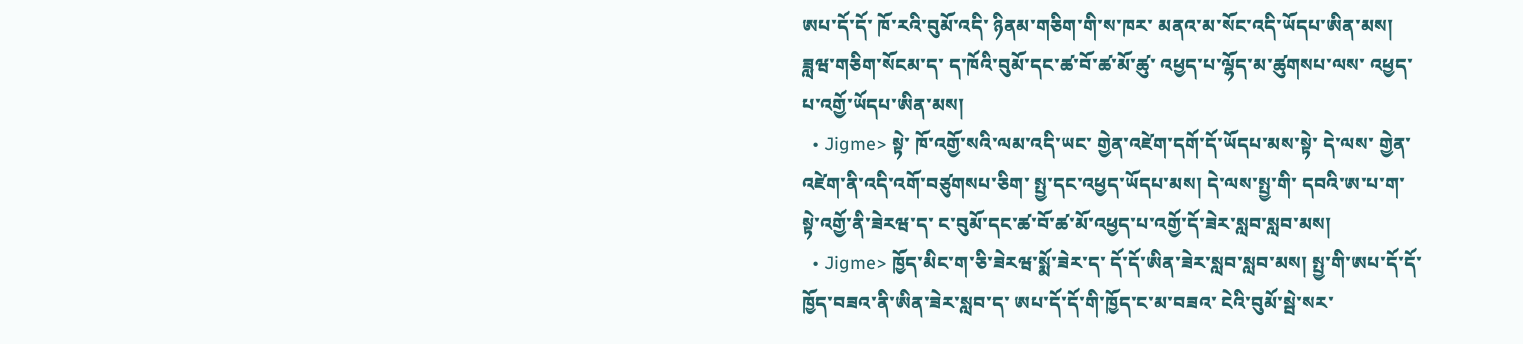ཨཔ་དོ་དོ་ ཁོ་རའི་བུམོ་འདི་ ཉིནམ་གཅིག་གི་ས་ཁར་ མནའ་མ་སོང་འདི་ཡོདཔ་ཨིན་མས། ཟླཝ་གཅིག་སོངམ་ད་ ད་ཁོའི་བུམོ་དང་ཚ་བོ་ཚ་མོ་ཚུ་ འཕྱད་པ་ལྷོད་མ་ཚུགསཔ་ལས་ འཕྱད་པ་འགྱོ་ཡོདཔ་ཨིན་མས།
  • Jigme> སྟེ་ ཁོ་འགྱོ་སའི་ལམ་འདི་ཡང་ གྱེན་འཛེག་དགོ་དོ་ཡོདཔ་མས་སྟེ་ དེ་ལས་ གྱེན་འཛེག་ནི་འདི་འགོ་བཙུགསཔ་ཅིག་ སྤྱ་དང་འཕྱད་ཡོདཔ་མས། དེ་ལས་སྤྱ་གི་ དབའི་ཨ་པ་ག་སྟེ་འགྱོ་ནི་ཟེརཝ་ད་ ང་བུམོ་དང་ཚ་བོ་ཚ་མོ་འཕྱད་པ་འགྱོ་དོ་ཟེར་སླབ་སླབ་མས།
  • Jigme> ཁྱོད་མིང་ག་ཅི་ཟེརཝ་སྨོ་ཟེར་ད་ དོ་དོ་ཨིན་ཟེར་སླབ་སླབ་མས། སྤྱ་གི་ཨཔ་དོ་དོ་ཁྱོད་བཟའ་ནི་ཨིན་ཟེར་སླབ་ད་ ཨཔ་དོ་དོ་གི་ཁྱོད་ང་མ་བཟའ་ ངེའི་བུམོ་སྦེ་སར་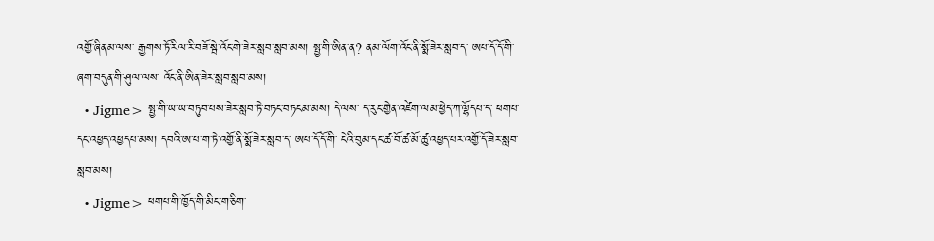འགྱོ་ཞིནམ་ལས་ རྒྱགས་ཏོ་རིལ་རི་བཟོ་སྦེ་འོང་གེ་ཟེར་སླབ་སླབ་མས། སྤྱ་གི་ཨིན་ན? ནམ་ལོག་འོང་ནི་སྨོ་ཟེར་སླབ་ད་ ཨཔ་དོ་དོ་གི་ཞག་བདུན་གི་ཤུལ་ལས་ འོང་ནི་ཨིན་ཟེར་སླབ་སླབ་མས།
  • Jigme> སྤྱ་གི་ཡ་ཡ་བཏུབ་པས་ཟེར་སླབ་ཏེ་བཏང་བཏངམ་མས། དེ་ལས་ ད་རུང་གྱེན་འཛེག་ལམ་ཕྱེད་ཀ་ལྷོདཔ་ད་ ཕགཔ་དང་འཕྱད་འཕྱདཔ་མས། དབའི་ཨ་པ་ག་ཏེ་འགྱོ་ནི་སྨོ་ཟེར་སླབ་ད་ ཨཔ་དོ་དོ་གི་ ངེའི་བུམ་དང་ཚ་བོ་ཚ་མོ་ཚུ་འཕྱད་པར་འགྱོ་དོ་ཟེར་སླབ་སླབ་མས།
  • Jigme> ཕགཔ་གི་ཁྱོད་གི་མིང་ག་ཅིག་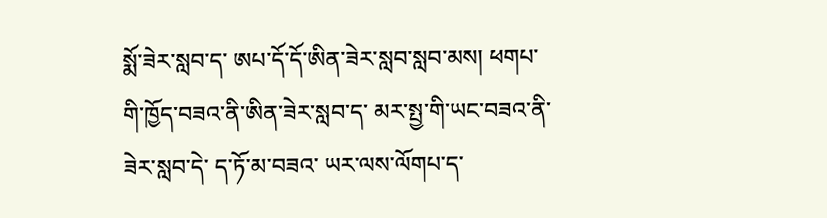སྨོ་ཟེར་སླབ་ད་ ཨཔ་དོ་དོ་ཨིན་ཟེར་སླབ་སླབ་མས། ཕགཔ་གི་ཁྱོད་བཟའ་ནི་ཨིན་ཟེར་སླབ་ད་ མར་སྤྱ་གི་ཡང་བཟའ་ནི་ཟེར་སླབ་དེ་ ད་ཏོ་མ་བཟའ་ ཡར་ལས་ལོགཔ་ད་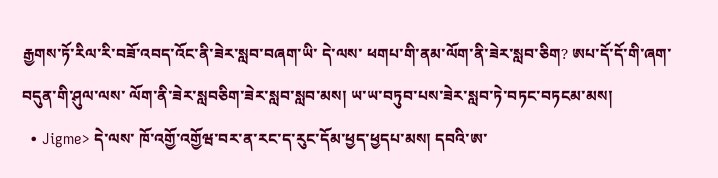རྒྱགས་ཏོ་རིལ་རི་བཟོ་འབད་འོང་ནི་ཟེར་སླབ་བཞག་ཡི་ དེ་ལས་ ཕགཔ་གི་ནམ་ལོག་ནི་ཟེར་སླབ་ཅིག? ཨཔ་དོ་དོ་གི་ཞག་བདུན་གི་ཤུལ་ལས་ ལོག་ནི་ཟེར་སླབཅིག་ཟེར་སླབ་སླབ་མས། ཡ་ཡ་བཏུབ་པས་ཟེར་སླབ་ཏེ་བཏང་བཏངམ་མས།
  • Jigme> དེ་ལས་ ཁོ་འགྱོ་འགྱོཝ་བར་ན་རང་ད་རུང་དོམ་ཕྱད་ཕྱདཔ་མས། དབའི་ཨ་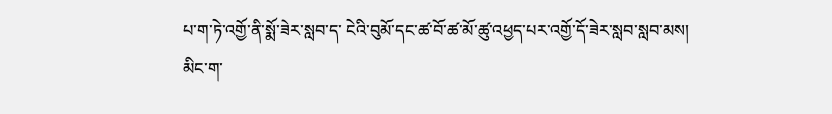པ་ག་ཏེ་འགྱོ་ནི་སྨོ་ཟེར་སླབ་ད་ ངེའི་བུམོ་དང་ཚ་བོ་ཚ་མོ་ཚུ་འཕྱད་པར་འགྱོ་དོ་ཟེར་སླབ་སླབ་མས། མིང་ག་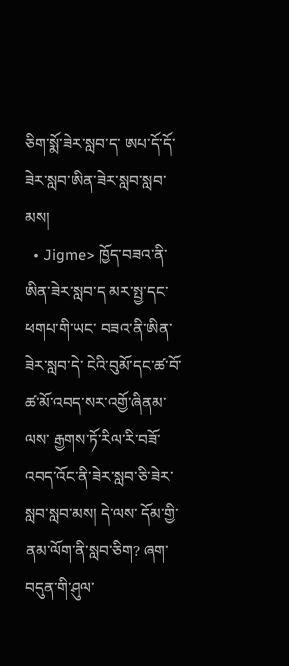ཅིག་སྨོ་ཟེར་སླབ་ད་ ཨཔ་དོ་དོ་ཟེར་སླབ་ཨིན་ཟེར་སླབ་སླབ་མས།
  • Jigme> ཁྱོད་བཟའ་ནི་ཨིན་ཟེར་སླབ་ད མར་སྤྱ་དང་ཕགཔ་གི་ཡང་ བཟའ་ནི་ཨིན་ཟེར་སླབ་དེ་ ངེའི་བུམོ་དང་ཚ་བོ་ཚ་མོ་འབད་སར་འགྱོ་ཞིནམ་ལས་ རྒྱགས་ཏོ་རིལ་རི་བཟོ་འབད་འོང་ནི་ཟེར་སླབ་ཅི་ཟེར་སླབ་སླབ་མས། དེ་ལས་ དོམ་གྱི་ ནམ་ལོག་ནི་སླབ་ཅིག? ཞག་བདུན་གི་ཤུལ་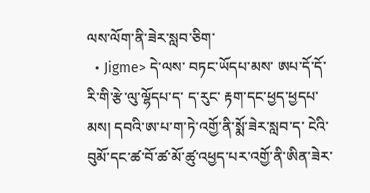ལས་ལོག་ནི་ཟེར་སླབ་ཅིག་
  • Jigme> དེ་ལས་ བཏང་ཡོདཔ་མས་ ཨཔ་དོ་དོ་རི་གི་རྩེ་ལུ་ལྷོདཔ་ད་ ད་རུང་ རྟག་དང་ཕྱད་ཕྱདཔ་མས། དབའི་ཨ་པ་ག་ཏེ་འགྱོ་ནི་སྨོ་ཟེར་སླབ་ད་ ངེའི་བུམོ་དང་ཚ་བོ་ཚ་མོ་ཚུ་འཕྱད་པར་འགྱོ་ནི་ཨིན་ཟེར་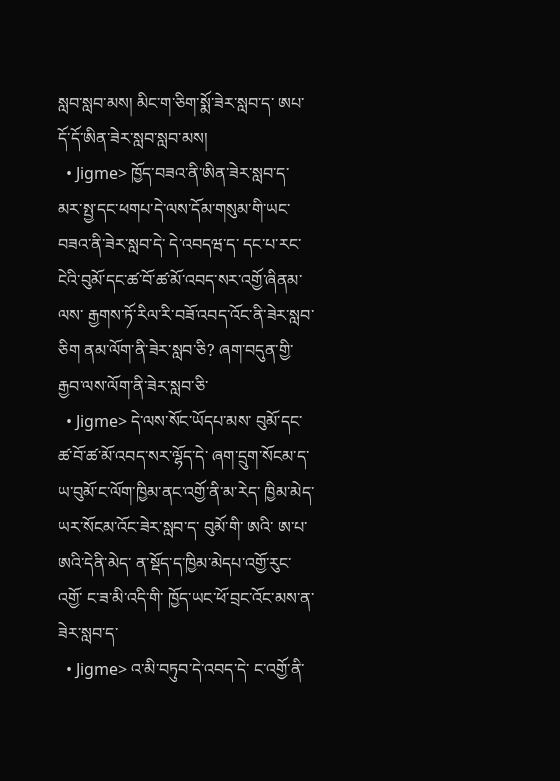སླབ་སླབ་མས། མིང་ག་ཅིག་སྨོ་ཟེར་སླབ་ད་ ཨཔ་དོ་དོ་ཨིན་ཟེར་སླབ་སླབ་མས།
  • Jigme> ཁྱོད་བཟའ་ནི་ཨིན་ཟེར་སླབ་ད་ མར་སྤྱ་དང་ཕགཔ་དེ་ལས་དོམ་གསུམ་གི་ཡང་བཟའ་ནི་ཟེར་སླབ་དེ་ དེ་འབདཝ་ད་ དང་པ་རང་ ངེའི་བུམོ་དང་ཚ་བོ་ཚ་མོ་འབད་སར་འགྱོ་ཞིནམ་ལས་ རྒྱགས་ཏོ་རིལ་རི་བཟོ་འབད་འོང་ནི་ཟེར་སླབ་ཅིག ནམ་ལོག་ནི་ཟེར་སླབ་ཅི? ཞག་བདུན་གྱི་རྒྱབ་ལས་ལོག་ནི་ཟེར་སླབ་ཅི་
  • Jigme> དེ་ལས་སོང་ཡོདཔ་མས་ བུམོ་དང་ཚ་བོ་ཚ་མོ་འབད་སར་ལྷོད་དེ་ ཞག་དྲུག་སོངམ་ད་ ཡ་བུམོ་ང་ལོག་ཁྱིམ་ནང་འགྱོ་ནི་མ་རེད་ ཁྱིམ་མེད་ཡར་སོངམ་འོང་ཟེར་སླབ་ད་ བུམོ་གི་ ཨའི་ ཨ་པ་ཨའི་དེནི་མེད་ ན་སྡོད་ད་ཁྱིམ་མེདཔ་འགྱོ་རུང་འགྱོ་ ང་ཟ་མི་འདི་གི་ ཁྱོད་ཡང་ཕོ་བྲང་འོང་མས་ན་ཟེར་སླབ་ད་
  • Jigme> འ་མི་བཏུབ་དེ་འབད་དེ་ ང་འགྱོ་ནི་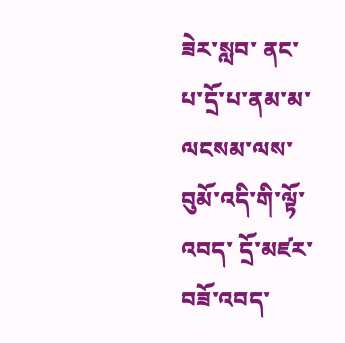ཟེར་སླབ་ ནང་པ་དྲོ་པ་ནམ་མ་ལངསམ་ལས་ བུམོ་འདི་གི་ལྟོ་འབད་ དྲོ་མཛར་བཟོ་འབད་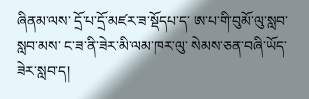ཞིནམ་ལས་ དྲོ་པ་དྲོ་མཛར་ཟ་སྡོདཔ་ད་ ཨ་པ་གི་བུམོ་ལུ་སླབ་སླབ་མས་ ང་ཟ་ནི་ཟེར་མི་ལམ་ཁར་ལུ་ སེམས་ཅན་བཞི་ཡོད་ཟེར་སླབ་ད།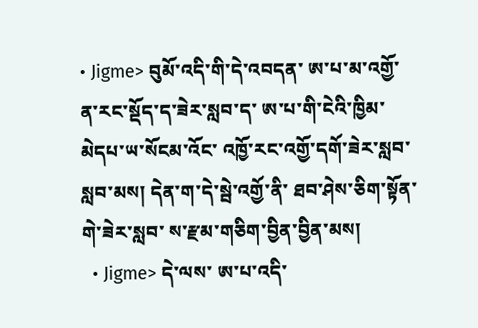• Jigme> བུམོ་འདི་གི་དེ་འབདན་ ཨ་པ་མ་འགྱོ་ ན་རང་སྡོད་ད་ཟེར་སླབ་ད་ ཨ་པ་གི་ངེའི་ཁྱིམ་མེདཔ་ཡ་སོངམ་འོང་ འཁྱོ་རང་འགྱོ་དགོ་ཟེར་སླབ་སླབ་མས། དེན་ག་དེ་སྦེ་འགྱོ་ནི་ ཐབ་ཤེས་ཅིག་སྟོན་གེ་ཟེར་སླབ་ ས་རྫམ་གཅིག་བྱིན་བྱིན་མས།
  • Jigme> དེ་ལས་ ཨ་པ་འདི་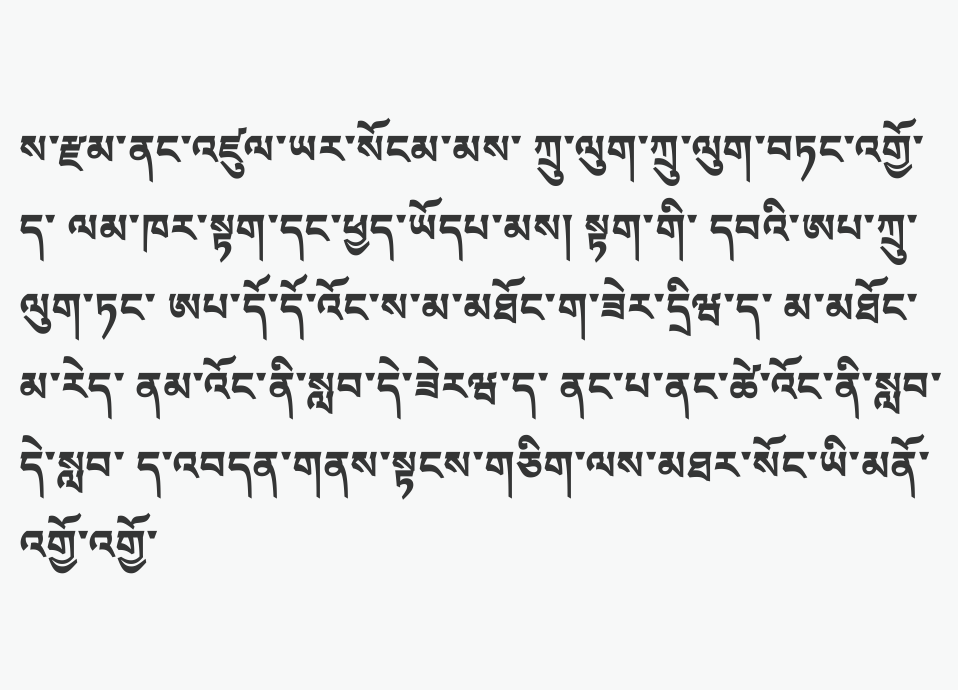ས་རྫམ་ནང་འཛུལ་ཡར་སོངམ་མས་ ཀྲུ་ལུག་ཀྲུ་ལུག་བཏང་འགྱོ་ད་ ལམ་ཁར་སྟག་དང་ཕྱད་ཡོདཔ་མས། སྟག་གི་ དབའི་ཨཔ་ཀྲུ་ལུག་ཏང་ ཨཔ་དོ་དོ་འོང་ས་མ་མཐོང་ག་ཟེར་དྲིཝ་ད་ མ་མཐོང་མ་རེད་ ནམ་འོང་ནི་སླབ་དེ་ཟེརཝ་ད་ ནང་པ་ནང་ཚེ་འོང་ནི་སླབ་དེ་སླབ་ ད་འབདན་གནས་སྟངས་གཅིག་ལས་མཐར་སོང་ཡི་མནོ་འགྱོ་འགྱོ་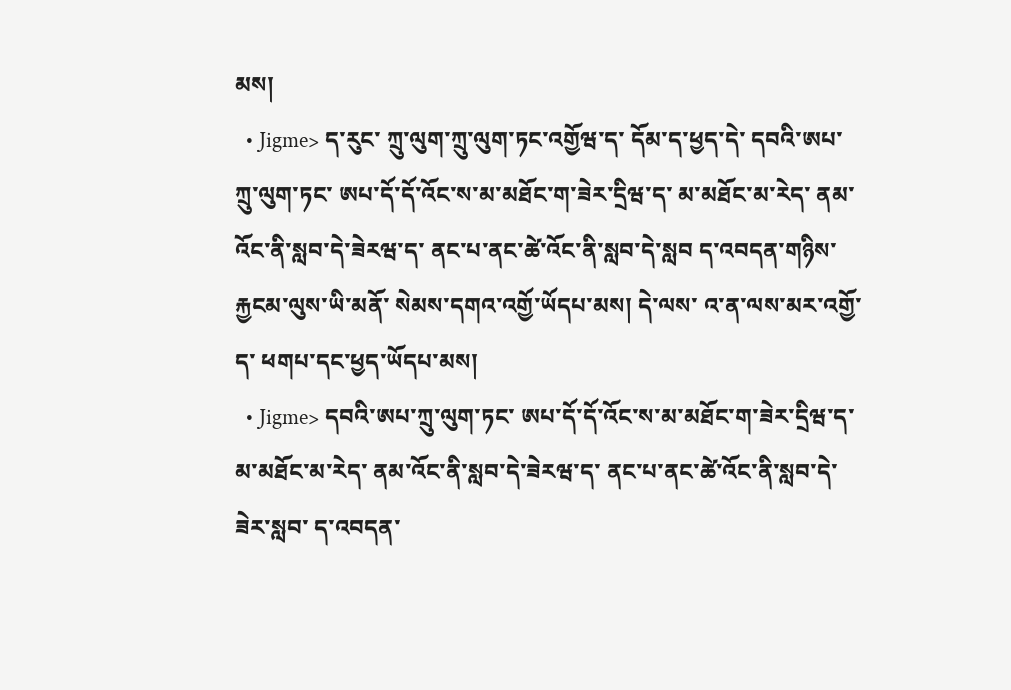མས།
  • Jigme> ད་རུང་ ཀྲུ་ལུག་ཀྲུ་ལུག་ཏང་འགྱོཝ་ད་ དོམ་ད་ཕྱད་དེ་ དབའི་ཨཔ་ཀྲུ་ལུག་ཏང་ ཨཔ་དོ་དོ་འོང་ས་མ་མཐོང་ག་ཟེར་དྲིཝ་ད་ མ་མཐོང་མ་རེད་ ནམ་འོང་ནི་སླབ་དེ་ཟེརཝ་ད་ ནང་པ་ནང་ཚེ་འོང་ནི་སླབ་དེ་སླབ ད་འབདན་གཉིས་རྐྱངམ་ལུས་ཡི་མནོ་ སེམས་དགའ་འགྱོ་ཡོདཔ་མས། དེ་ལས་ འ་ན་ལས་མར་འགྱོ་ད་ ཕགཔ་དང་ཕྱད་ཡོདཔ་མས།
  • Jigme> དབའི་ཨཔ་ཀྲུ་ལུག་ཏང་ ཨཔ་དོ་དོ་འོང་ས་མ་མཐོང་ག་ཟེར་དྲིཝ་ད་ མ་མཐོང་མ་རེད་ ནམ་འོང་ནི་སླབ་དེ་ཟེརཝ་ད་ ནང་པ་ནང་ཚེ་འོང་ནི་སླབ་དེ་ཟེར་སླབ་ ད་འབདན་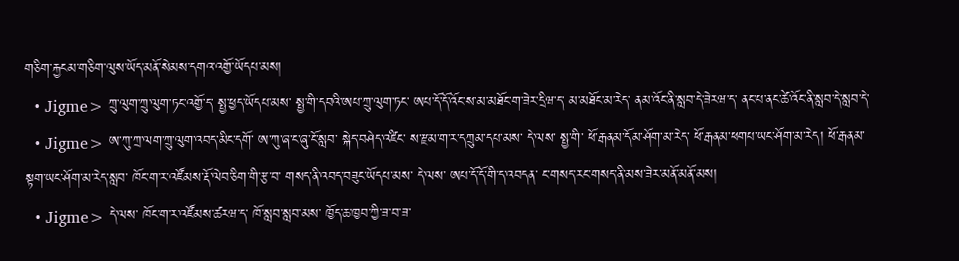གཅིག་རྐྱངམ་གཅིག་ལུས་ཡོད་མནོ་སེམས་དགའ་འགྱོ་ཡོདཔ་མས།
  • Jigme> ཀྲུ་ལུག་ཀྲུ་ལུག་ཏང་འགྱོ་ད་ སྤྱ་ཕྱད་ཡོདཔ་མས་ སྤྱ་གི་དབའི་ཨཔ་ཀྲུ་ལུག་ཏང་ ཨཔ་དོ་དོ་འོང་ས་མ་མཐོང་ག་ཟེར་དྲིཝ་ད་ མ་མཐོང་མ་རེད་ ནམ་འོང་ནི་སླབ་དེ་ཟེརཝ་ད་ ནང་པ་ནང་ཚེ་འོང་ནི་སླབ་དེ་སླབ་དེ་
  • Jigme> ཨ་ཀུ་ཀྲ་ལག་ཀྲུ་ལུག་འབད་མིང་དགོ་ ཨ་ཀུ་ཞ་ང་ཞུ་ངོ་སླབ་ སྐེད་བཤེད་འཛིང་ ས་རྫམ་ག་ར་དཀྲུམ་དཔ་མས་ དེ་ལས་ སྤྱ་གི་ ཕོ་རྒནམ་དོམ་ཤོག་མ་རེད་ ཕོ་རྒནམ་ཕགཔ་ཡང་ཤོག་མ་རེད། ཕོ་རྒནམ་སྟག་ཡང་ཤོག་མ་རེད་སླབ་ ཁོང་ག་ར་འཛོམས་རྡོ་ལེབ་ཅིག་གི་རྩ་བ་ གསད་ནི་འབད་བཟུང་ཡོདཔ་མས་ དེ་ལས་ ཨཔ་དོ་དོ་གི་ད་འབདན་ ང་གསད་རང་གསད་ནི་མས་ཟེར་མནོ་མནོ་མས།
  • Jigme> དེ་ལས་ ཁོང་ག་ར་འཛོམས་ཚརཝ་ད་ ཁོ་སླབ་སླབ་མས་ ཁྱོད་ཆ་ཁྱབ་ཀྱི་ཟ་བ་ཟ་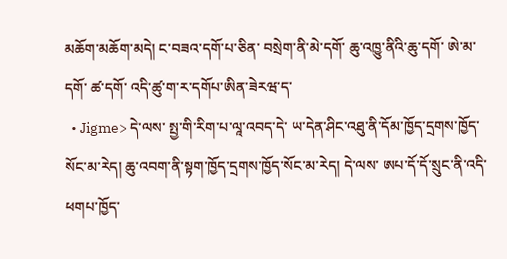མཆོག་མཆོག་མདེ། ང་བཟའ་དགོ་པ་ཅིན་ བསྲེག་ནི་མེ་དགོ་ ཆུ་འཁྱུ་ནིའི་ཆུ་དགོ་ ཨེ་མ་དགོ་ ཚ་དགོ་ འདི་ཚུ་ག་ར་དགོཔ་ཨིན་ཟེརཝ་ད་
  • Jigme> དེ་ལས་ སྤྱ་གི་རིག་པ་ལཱ་འབད་དེ་ ཡ་དེན་ཤིང་འཐུ་ནི་དོམ་ཁྱོད་དྲགས་ཁྱོད་སོང་མ་རེད། ཆུ་འབག་ནི་སྟག་ཁྱོད་དྲགས་ཁྱོད་སོང་མ་རེད། དེ་ལས་ ཨཔ་དོ་དོ་སྲུང་ནི་འདི་ཕགཔ་ཁྱོད་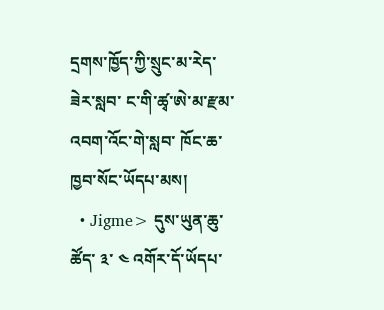དྲགས་ཁྱོད་ཀྱི་སྲུང་མ་རེད་ཟེར་སླབ་ ང་གི་ཚྭ་ཨེ་མ་རྫམ་འབག་འོང་གེ་སླབ་ ཁོང་ཆ་ཁྱབ་སོང་ཡོདཔ་མས།
  • Jigme> དུས་ཡུན་ཆུ་ཚོད་ ༣་ ༤ འགོར་དོ་ཡོདཔ་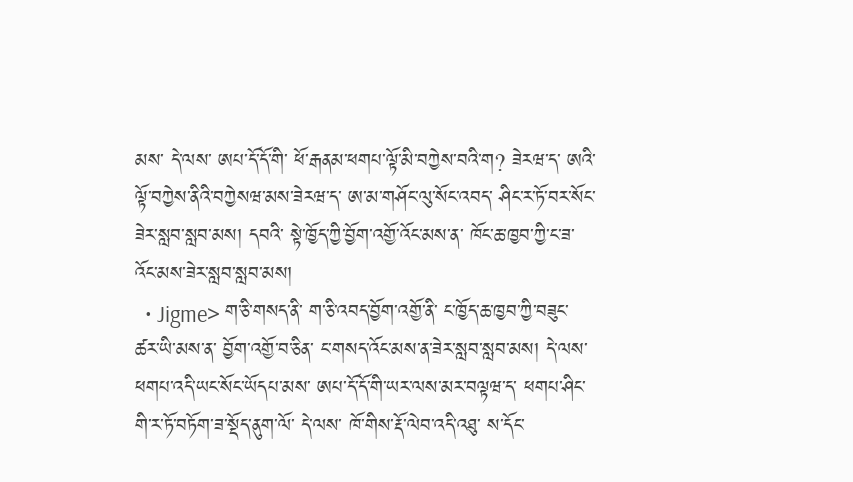མས་ དེ་ལས་ ཨཔ་དོ་དོ་གི་ ཕོ་རྒནམ་ཕགཔ་ལྟོ་མི་བཀྱེས་བའི་ག? ཟེརཝ་ད་ ཨའི་ལྟོ་བཀྱེས་ནིའི་བཀྱེསཝ་མས་ཟེརཝ་ད་ ཨ་མ་གཤོང་ལུ་སོང་འབད་ ཤིང་ར་ཏོ་བར་སོང་ཟེར་སླབ་སླབ་མས། དབའི་ སྟེ་ཁྱོད་ཀྱི་བྱོག་འགྱོ་འོང་མས་ན་ ཁོང་ཆ་ཁྱབ་ཀྱི་ང་ཟ་འོང་མས་ཟེར་སླབ་སླབ་མས།
  • Jigme> ག་ཅི་གསད་ནི་ ག་ཅི་འབད་བྱོག་འགྱོ་ནི་ ང་ཁྱོད་ཆ་ཁྱབ་ཀྱི་བཟུང་ཚར་ཡི་མས་ན་ བྱོག་འགྱོ་བ་ཅིན་ ང་གསད་འོང་མས་ན་ཟེར་སླབ་སླབ་མས། དེ་ལས་ ཕགཔ་འདི་ཡང་སོང་ཡོདཔ་མས་ ཨཔ་དོ་དོ་གི་ཡར་ལས་མར་བལྟཝ་ད་ ཕགཔ་ཤིང་གི་ར་ཏོ་བཏོག་ཟ་སྡོད་ནུག་ལོ་ དེ་ལས་ ཁོ་གིས་རྡོ་ལེབ་འདི་འཐུ་ ས་དོང་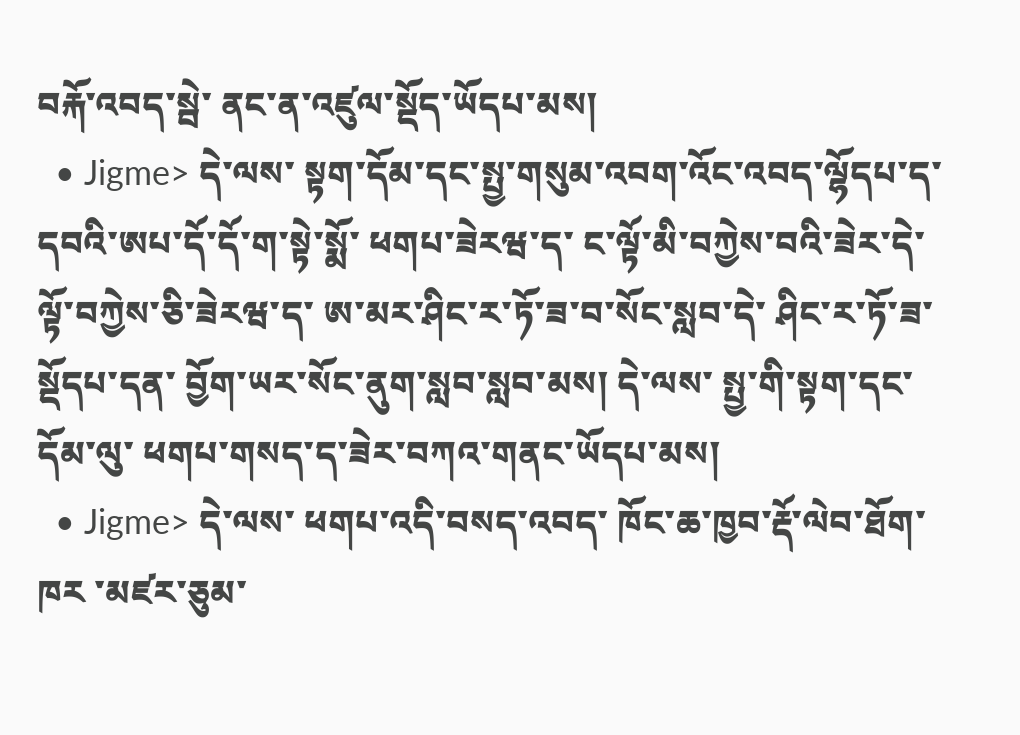བརྐོ་འབད་སྦེ་ ནང་ན་འཛུལ་སྡོད་ཡོདཔ་མས།
  • Jigme> དེ་ལས་ སྟག་དོམ་དང་སྤྱ་གསུམ་འབག་འོང་འབད་ལྷོདཔ་ད་ དབའི་ཨཔ་དོ་དོ་ག་སྟེ་སྨོ་ ཕགཔ་ཟེརཝ་ད་ ང་ལྟོ་མི་བཀྱེས་བའི་ཟེར་དེ་ ལྟོ་བཀྱེས་ཅི་ཟེརཝ་ད་ ཨ་མར་ཤིང་ར་ཏོ་ཟ་བ་སོང་སླབ་དེ་ ཤིང་ར་ཏོ་ཟ་སྡོདཔ་དན་ བྱོག་ཡར་སོང་ནུག་སླབ་སླབ་མས། དེ་ལས་ སྤྱ་གི་སྟག་དང་དོམ་ལུ་ ཕགཔ་གསད་ད་ཟེར་བཀའ་གནང་ཡོདཔ་མས།
  • Jigme> དེ་ལས་ ཕགཔ་འདི་བསད་འབད་ ཁོང་ཆ་ཁྱབ་རྡོ་ལེབ་ཐོག་ཁར ་མཛར་ཅུམ་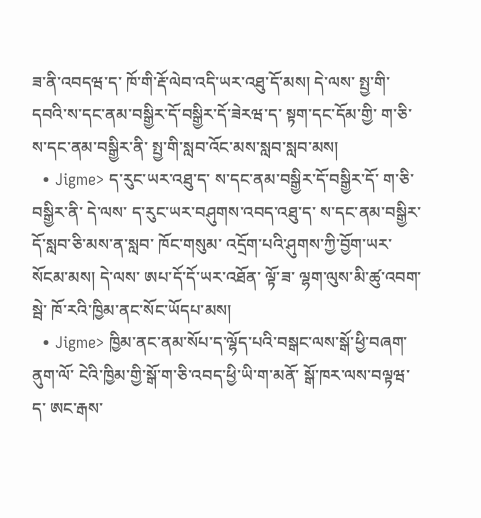ཟ་ནི་འབདཝ་ད་ ཁོ་གི་རྡོ་ལེབ་འདི་ཡར་འཐུ་དོ་མས། དེ་ལས་ སྤྱ་གི་དབའི་ས་དང་ནམ་བསྒྱིར་དོ་བསྒྱིར་དོ་ཟེརཝ་ད་ སྟག་དང་དོམ་གྱི་ ག་ཅི་ས་དང་ནམ་བསྒྱིར་ནི་ སྤྱ་གི་སླབ་འོང་མས་སླབ་སླབ་མས།
  • Jigme> ད་རུང་ཡར་འཐུ་ད་ ས་དང་ནམ་བསྒྱིར་དོ་བསྒྱིར་དོ་ ག་ཅི་བསྒྱིར་ནི་ དེ་ལས་ ད་རུང་ཡར་བཤུགས་འབད་འཐུ་ད་ ས་དང་ནམ་བསྒྱིར་དོ་སླབ་ཅི་མས་ན་སླབ་ ཁོང་གསུམ་ འདྲོག་པའི་ཤུགས་ཀྱི་བྱོག་ཡར་སོངམ་མས། དེ་ལས་ ཨཔ་དོ་དོ་ཡར་འཐོན་ ལྟོ་ཟ་ ལྷག་ལུས་མི་ཚུ་འབག་སྦེ་ ཁོ་རའི་ཁྱིམ་ནང་སོང་ཡོདཔ་མས།
  • Jigme> ཁྱིམ་ནང་ནམ་སོཔ་ད་ལྷོད་པའི་བསྒང་ལས་སྒོ་ཕྱི་བཞག་ནུག་ལོ་ ངེའི་ཁྱིམ་གྱི་སྒོ་ག་ཅི་འབད་ཕྱི་ཡི་ག་མནོ་ སྒོ་ཁར་ལས་བལྟཝ་ད་ ཨང་རྒས་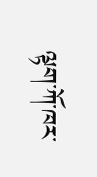ལྟག་ཀོ་ཁར་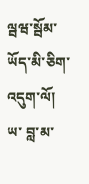ལྦཝ་སྦོམ་ཡོད་མི་ཅིག་འདུག་ལོ། ཡ་ བླ་མ་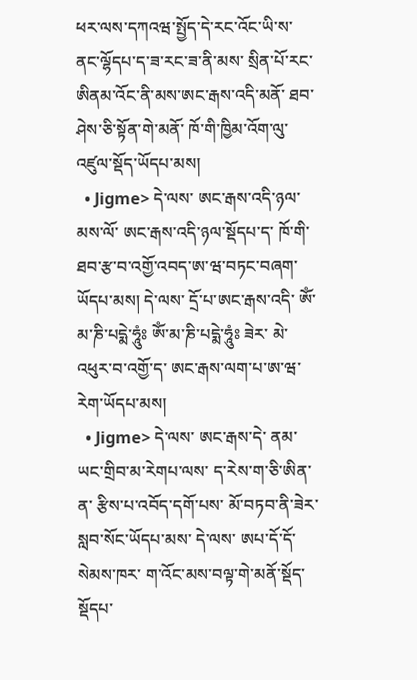ཕར་ལས་དཀའཝ་སྤྱོད་དེ་རང་འོང་ཡི་ས་ ནང་ལྷོདཔ་ད་ཟ་རང་ཟ་ནི་མས་ སྲིན་པོ་རང་ཨིནམ་འོང་ནི་མས་ཨང་རྒས་འདི་མནོ་ ཐབ་ཤེས་ཅི་སྟོན་གེ་མནོ་ ཁོ་གི་ཁྱིམ་འོག་ལུ་འཛུལ་སྡོད་ཡོདཔ་མས།
  • Jigme> དེ་ལས་ ཨང་རྒས་འདི་ཉལ་མས་ལོ་ ཨང་རྒས་འདི་ཉལ་སྡོདཔ་ད་ ཁོ་གི་ ཐབ་རྩ་བ་འགྱོ་འབད་ཨ་ཝ་བཏང་བཞག་ཡོདཔ་མས། དེ་ལས་ དྲོ་པ་ཨང་རྒས་འདི་ ཨོཾ་མ་ཎི་པདྨེ་ཧཱུཾཿ ཨོཾ་མ་ཎི་པདྨེ་ཧཱུཾཿ ཟེར་ མེ་འཕུར་བ་འགྱོ་ད་ ཨང་རྒས་ལག་པ་ཨ་ཝ་རེག་ཡོདཔ་མས།
  • Jigme> དེ་ལས་ ཨང་རྒས་དེ་ ནམ་ཡང་གྲིབ་མ་རེགཔ་ལས་ ད་རེས་ག་ཅི་ཨིན་ན་ རྩིས་པ་འབོད་དགོ་པས་ མོ་བཏབ་ནི་ཟེར་སླབ་སོང་ཡོདཔ་མས་ དེ་ལས་ ཨཔ་དོ་དོ་སེམས་ཁར་ ག་འོང་མས་བལྟ་གེ་མནོ་སྡོད་སྡོདཔ་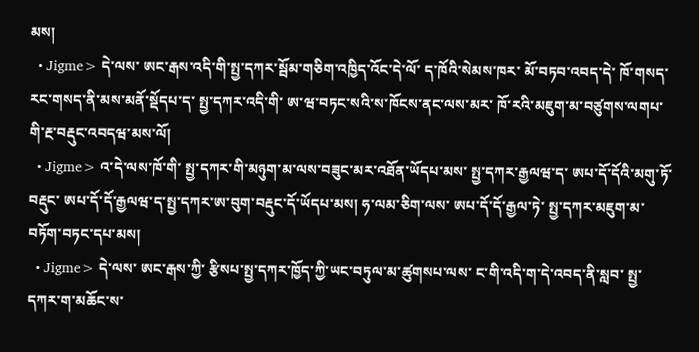མས།
  • Jigme> དེ་ལས་ ཨང་རྒས་འདི་གི་སྤྱ་དཀར་སྦོམ་གཅིག་འཁྱིད་འོང་དེ་ལོ་ ད་ཁོའི་སེམས་ཁར་ མོ་བཏབ་འབད་དེ་ ཁོ་གསད་རང་གསད་ནི་མས་མནོ་སྡོདཔ་ད་ སྤྱ་དཀར་འདི་གི་ ཨ་ཝ་བཏང་སའི་ས་ཁོངས་ནང་ལས་མར་ ཁོ་རའི་མཇུག་མ་བཙུགས་ལགཔ་གི་རྔ་བརྡུང་འབདཝ་མས་ལོ།
  • Jigme> འ་དེ་ལས་ཁོ་གི་ སྤྱ་དཀར་གི་མཉུག་མ་ལས་བཟུང་མར་འཐོན་ཡོདཔ་མས་ སྤྱ་དཀར་རྒྱལཝ་ད་ ཨཔ་དོ་དོའི་མགུ་ཏོ་བརྡུང་ ཨཔ་དོ་དོ་རྒྱལཝ་ད་སྤྱ་དཀར་ཨ་བུག་བརྡུང་དོ་ཡོདཔ་མས། ཧ་ལམ་ཅིག་ལས་ ཨཔ་དོ་དོ་རྒྱལ་ཏེ་ སྤྱ་དཀར་མཇུག་མ་བཏོག་བཏང་དཔ་མས།
  • Jigme> དེ་ལས་ ཨང་རྒས་ཀྱི་ རྩིསཔ་སྤྱ་དཀར་ཁྱོད་ཀྱི་ཡང་བཏུལ་མ་ཚུགསཔ་ལས་ ང་གི་འདི་ག་དེ་འབད་ནི་སླབ་ སྤྱ་དཀར་ག་མཆོང་ས་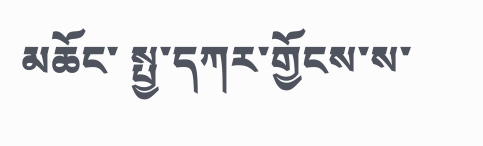མཆོང་ སྤྱ་དཀར་གྱོངས་ས་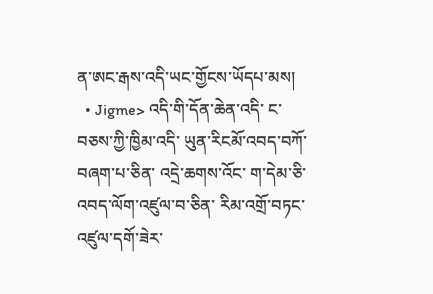ན་ཨང་རྒས་འདི་ཡང་གྱོངས་ཡོདཔ་མས།
  • Jigme> འདི་གི་དོན་ཆེན་འདི་ ང་བཅས་ཀྱི་ཁྱིམ་འདི་ ཡུན་རིངམོ་འབད་བཀོ་བཞག་པ་ཅིན་ འདྲེ་ཆགས་འོང་ ག་དེམ་ཅི་འབད་ལོག་འཛུལ་བ་ཅིན་ རིམ་འགྲོ་བཏང་འཛུལ་དགོ་ཟེར་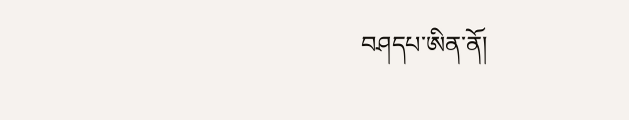བཤདཔ་ཨིན་ནོ།